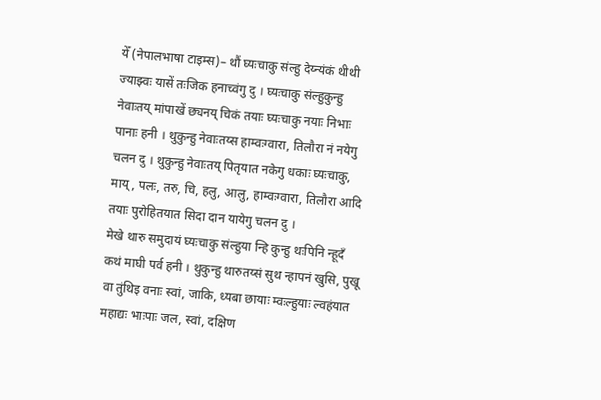येँ (नेपालभाषा टाइम्स)– थौं घ्यःचाकु संल्हु देय्न्यंकं थीथी ज्याझ्वः यासें तःजिक हनाच्वंगु दु । घ्यःचाकु संल्हुकुन्हु नेवाःतय् मांपाखें छ्यनय् चिकं तयाः घ्यःचाकु नयाः निभाः पानाः हनी । थुकुन्हु नेवाःतय्स हाम्वःग्वारा, तिलौरा नं नयेगु चलन दु । थुकुन्हु नेवाःतय् पितृयात नकेगु धकाः घ्यःचाकु, माय्, पलः, तरु, चि, हलु, आलु, हाम्वःग्वारा, तिलौरा आदि तयाः पुरोहितयात सिदा दान यायेगु चलन दु ।
मेखे थारु समुदायं घ्यःचाकु संल्हुया न्हि कुन्हु थःपिनि न्हूदँ कथं माघी पर्व हनी । थुकुन्हु थारुतय्सं सुथ न्हापनं खुसि, पुखू वा तुंथिइ वनाः स्वां, जाकि, ध्यबा छायाः म्वःल्हुयाः ल्वहंयात महाद्यः भाःपाः जल, स्वां, दक्षिण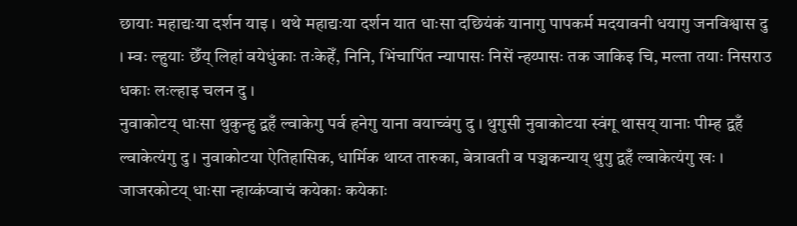छायाः महाद्यःया दर्शन याइ । थथे महाद्यःया दर्शन यात धाःसा दछियंकं यानागु पापकर्म मदयावनी धयागु जनविश्वास दु । म्वः ल्हुयाः छेँय् लिहां वयेधुंकाः तःकेहेँ, निनि, भिंचापिंत न्यापासः निसें न्हय्पासः तक जाकिइ चि, मल्ता तयाः निसराउ धकाः लःल्हाइ चलन दु ।
नुवाकोटय् धाःसा थुकुन्हु द्वहँ ल्वाकेगु पर्व हनेगु याना वयाच्वंगु दु । थुगुसी नुवाकोटया स्वंगू थासय् यानाः पीम्ह द्वहँ ल्वाकेत्यंगु दु । नुवाकोटया ऐतिहासिक, धार्मिक थाय्त तारुका, बेत्रावती व पञ्चकन्याय् थुगु द्वहँ ल्वाकेत्यंगु खः ।
जाजरकोटय् धाःसा न्हाय्कंप्वाचं कयेकाः कयेकाः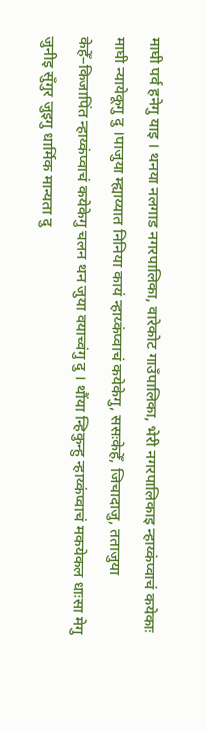माघी पर्व हनेगु याइ । थनया नलगाड नगरपालिका, वारेकोट गाउँपालिका, भेरी नगरपालिकाइ न्हाय्कंप्वाचं कयेकाः माघी न्यायेकूगु दु ।पाजुया म्ह्याय्यात निनिया कायं न्हाय्कंप्वाचं कयेकेगु, ससःकेहेँ, जिचादाजु, तताजुया केहेँ–किजापिंत न्हाय्कंप्वाचं कयेकेगु चलन थन जुया वयाच्वंगु दु । थौंया न्हिकुन्हु न्हाय्कंप्वाचं मकयेकल धाःसा मेगु जुनीइ सुँगुर जुइगु धार्मिक मान्यता दु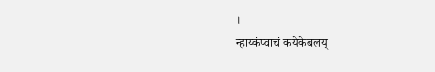।
न्हाय्कंप्वाचं कयेकेबलय्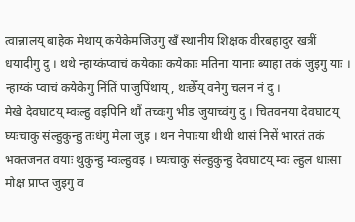त्वान्नालय् बाहेक मेथाय् कयेकेमजिउगु खँ स्थानीय शिक्षक वीरबहादुर खत्रीं धयादीगु दु । थथे न्हाय्कंप्वाचं कयेकाः कयेकाः मतिना यानाः ब्याहा तकं जुइगु याः । न्हाय्कं प्वाचं कयेकेगु निंतिं पाजुपिंथाय्, थःछेँय् वनेगु चलन नं दु ।
मेखे देवघाटय् म्वःल्हु वइपिनि थौं तच्वःगु भीड जुयाच्वंगु दु । चितवनया देवघाटय् घ्यःचाकु संल्हुकुन्हु तःधंगु मेला जुइ । थन नेपाःया थीथी थासं निसें भारतं तकं भक्तजनत वयाः थुकुन्हु म्वःल्हुवइ । घ्यःचाकु संल्हुकुन्हु देवघाटय् म्वः ल्हुल धाःसा मोक्ष प्राप्त जुइगु व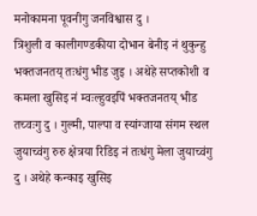मनोकामना पूवनीगु जनविश्वास दु ।
त्रिशुली व कालीगण्डकीया दोभान बेनीइ नं थुकुन्हु भक्तजनतय् तःधंगु भीड जुइ । अथेहे सप्तकोशी व कमला खुसिइ नं म्वःल्हुवइपिं भक्तजनतय् भीड तच्वःगु दु । गुल्मी, पाल्पा व स्यांग्जाया संगम स्थल जुयाच्वंगु रुरु क्षेत्रया रिडिइ नं तःधंगु मेला जुयाच्वंगु दु । अथेहे कन्काइ खुसिइ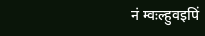नं म्वःल्हुवइपिं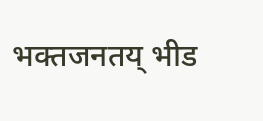भक्तजनतय् भीड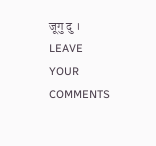जूगु दु ।
LEAVE YOUR COMMENTS